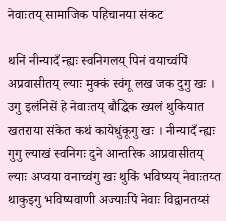नेवाःतय् सामाजिक पहिचानया संकट

थनिं नीन्यादँ न्ह्यः स्वनिगलय् पिनं वयाच्वंपिं अप्रवासीतय् ल्याः मुक्कं स्वंगू लख जक दुगु खः । उगु इलंनिसें हे नेवाःतय् बौद्धिक ख्यलं थुकियात खतराया संकेत कथं कायेधुंकूगु खः । नीन्यादँ न्ह्यः गुगु ल्याखं स्वनिगः दुने आन्तरिक आप्रवासीतय् ल्याः अप्वया वनाच्वंगु खः थुकिं भविष्यय् नेवाःतय्त थाकुइगु भविष्यवाणी अज्याःपिं नेवाः विद्वानतय्सं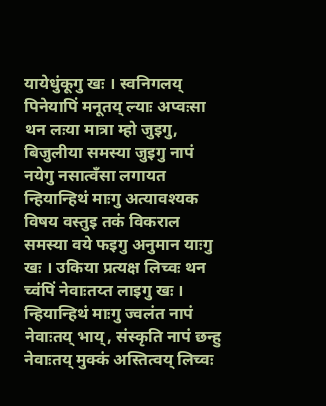यायेधुंकूगु खः । स्वनिगलय् पिनेयापिं मनूतय् ल्याः अप्वःसा थन लःया मात्रा म्हो जुइगु, बिजुलीया समस्या जुइगु नापं नयेगु नसात्वँसा लगायत न्हियान्हिथं माःगु अत्यावश्यक विषय वस्तुइ तकं विकराल समस्या वये फइगु अनुमान याःगु खः । उकिया प्रत्यक्ष लिच्वः थन च्वंपिं नेवाःतय्त लाइगु खः । न्हियान्हिथं माःगु ज्वलंत नापं नेवाःतय् भाय्, संस्कृति नापं छन्हु नेवाःतय् मुक्कं अस्तित्वय् लिच्वः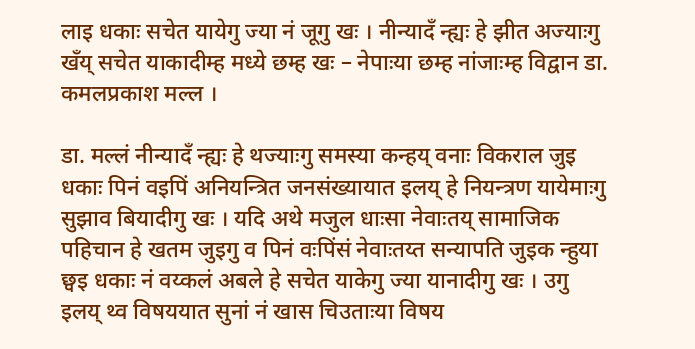लाइ धकाः सचेत यायेगु ज्या नं जूगु खः । नीन्यादँ न्ह्यः हे झीत अज्याःगु खँय् सचेत याकादीम्ह मध्ये छम्ह खः – नेपाःया छम्ह नांजाःम्ह विद्वान डा. कमलप्रकाश मल्ल ।

डा. मल्लं नीन्यादँ न्ह्यः हे थज्याःगु समस्या कन्हय् वनाः विकराल जुइ धकाः पिनं वइपिं अनियन्त्रित जनसंख्यायात इलय् हे नियन्त्रण यायेमाःगु सुझाव बियादीगु खः । यदि अथे मजुल धाःसा नेवाःतय् सामाजिक पहिचान हे खतम जुइगु व पिनं वःपिंसं नेवाःतय्त सन्यापति जुइक न्हुया छ्वइ धकाः नं वय्कलं अबले हे सचेत याकेगु ज्या यानादीगु खः । उगु इलय् थ्व विषययात सुनां नं खास चिउताःया विषय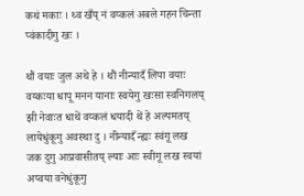कथं मकाः । थ्व खँय् नं वय्कलं अबले गहन चिन्ता प्वंकादीगु खः ।

थौं वयाः जुल अथे हे । थौं नीन्यादँ लिपा वयाः वय्कःया धापू मनन यानाः स्वयेगु खःसा स्वनिगलय् झी नेवाःत धाथें वय्कलं धयादी थें हे अल्पमतय् लायेधुंकूगु अवस्था दु । नीन्यादँ न्ह्यः स्वंगू लख जक दुगु आप्रवासीतय् ल्याः आः स्वीगू लख स्वयां अप्वया वनेधुंकूगु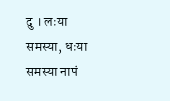दु । लःया समस्या, धःया समस्या नापं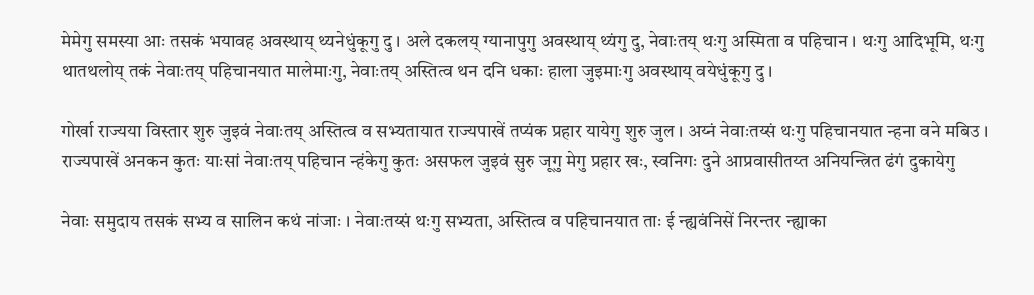मेमेगु समस्या आः तसकं भयावह अवस्थाय् थ्यनेधुंकूगु दु । अले दकलय् ग्यानापुगु अवस्थाय् थ्यंगु दु, नेवाःतय् थःगु अस्मिता व पहिचान । थःगु आदिभूमि, थःगु थातथलोय् तकं नेवाःतय् पहिचानयात मालेमाःगु, नेवाःतय् अस्तित्व थन दनि धकाः हाला जुइमाःगु अवस्थाय् वयेधुंकूगु दु ।

गोर्खा राज्यया विस्तार शुरु जुइवं नेवाःतय् अस्तित्व व सभ्यतायात राज्यपाखें तप्यंक प्रहार यायेगु शुरु जुल । अय्नं नेवाःतय्सं थःगु पहिचानयात न्हना वने मबिउ । राज्यपाखें अनकन कुतः याःसां नेवाःतय् पहिचान न्हंकेगु कुतः असफल जुइवं सुरु जूगु मेगु प्रहार खः, स्वनिगः दुने आप्रवासीतय्त अनियन्त्रित ढंगं दुकायेगु

नेवाः समुदाय तसकं सभ्य व सालिन कथं नांजाः । नेवाःतय्सं थःगु सभ्यता, अस्तित्व व पहिचानयात ताः ई न्ह्यवंनिसें निरन्तर न्ह्याका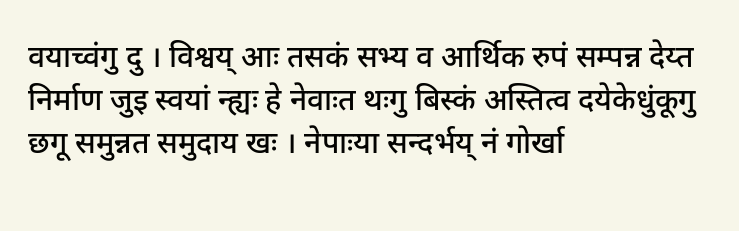वयाच्वंगु दु । विश्वय् आः तसकं सभ्य व आर्थिक रुपं सम्पन्न देय्त निर्माण जुइ स्वयां न्ह्यः हे नेवाःत थःगु बिस्कं अस्तित्व दयेकेधुंकूगु छगू समुन्नत समुदाय खः । नेपाःया सन्दर्भय् नं गोर्खा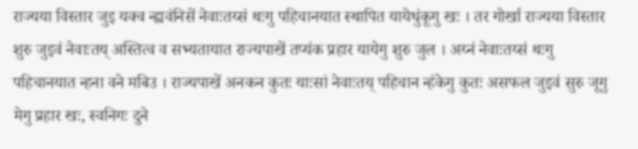राज्यया विस्तार जुइ यक्व न्ह्यवंनिसें नेवाःतय्सं थःगु पहिचानयात स्थापित यायेधुंकूगु खः । तर गोर्खा राज्यया विस्तार शुरु जुइवं नेवाःतय् अस्तित्व व सभ्यतायात राज्यपाखें तप्यंक प्रहार यायेगु शुरु जुल । अय्नं नेवाःतय्सं थःगु पहिचानयात न्हना वने मबिउ । राज्यपाखें अनकन कुतः याःसां नेवाःतय् पहिचान न्हंकेगु कुतः असफल जुइवं सुरु जूगु मेगु प्रहार खः, स्वनिगः दुने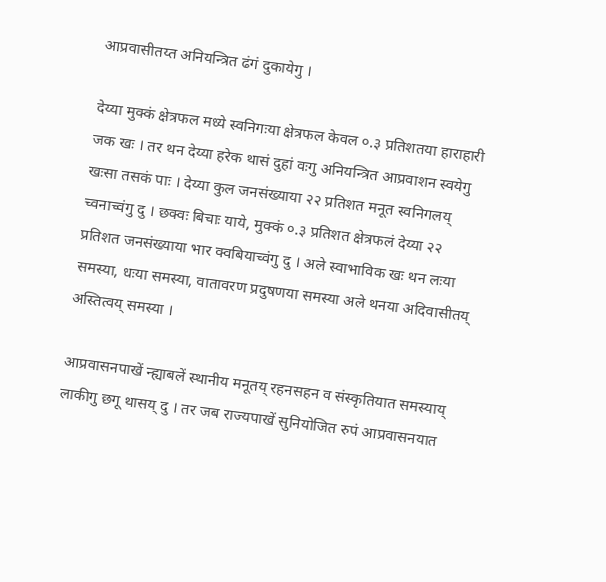आप्रवासीतय्त अनियन्त्रित ढंगं दुकायेगु ।

देय्या मुक्कं क्षेत्रफल मध्ये स्वनिगःया क्षेत्रफल केवल ०.३ प्रतिशतया हाराहारी जक खः । तर थन देय्या हरेक थासं दुहां वःगु अनियन्त्रित आप्रवाशन स्वयेगु खःसा तसकं पाः । देय्या कुल जनसंख्याया २२ प्रतिशत मनूत स्वनिगलय् च्वनाच्वंगु दु । छक्वः बिचाः याये, मुक्कं ०.३ प्रतिशत क्षेत्रफलं देय्या २२ प्रतिशत जनसंख्याया भार क्वबियाच्वंगु दु । अले स्वाभाविक खः थन लःया समस्या, धःया समस्या, वातावरण प्रदुषणया समस्या अले थनया अदिवासीतय् अस्तित्वय् समस्या ।

आप्रवासनपाखें न्ह्याबलें स्थानीय मनूतय् रहनसहन व संस्कृतियात समस्याय् लाकीगु छगू थासय् दु । तर जब राज्यपाखें सुनियोजित रुपं आप्रवासनयात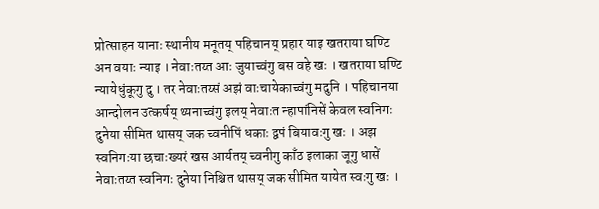प्रोत्साहन यानाः स्थानीय मनूतय् पहिचानय् प्रहार याइ खतराया घण्टि अन वयाः न्याइ । नेवाःतय्त आः जुयाच्वंगु बस वहे खः । खतराया घण्टि न्यायेधुंकूगु दु । तर नेवाःतय्सं अझं वाःचायेकाच्वंगु मदुनि । पहिचानया आन्दोलन उत्कर्षय् थ्यनाच्वंगु इलय् नेवाःत न्हापांनिसें केवल स्वनिगः दुनेया सीमित थासय् जक च्वनीपिं धकाः द्वपं बियावःगु खः । अझ स्वनिगःया छचाःख्यरं खस आर्यतय् च्वनीगु काँठ इलाका जूगु धासें नेवाःतय्त स्वनिगः दुनेया निश्चित थासय् जक सीमित यायेत स्वःगु खः ।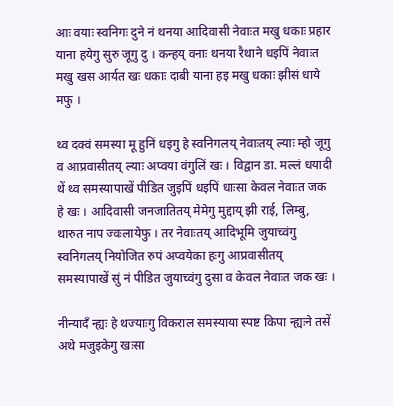आः वयाः स्वनिगः दुने नं थनया आदिवासी नेवाःत मखु धकाः प्रहार याना हयेगु सुरु जूगु दु । कन्हय् वनाः थनया रैथाने धइपिं नेवाःत मखु खस आर्यत खः धकाः दाबी याना हइ मखु धकाः झीसं धाये मफु ।

थ्व दक्वं समस्या मू हुनिं धइगु हे स्वनिगलय् नेवाःतय् ल्याः म्हो जूगु व आप्रवासीतय् ल्याः अप्वया वंगुलिं खः । विद्वान डा. मल्लं धयादी थें थ्व समस्यापाखें पीडित जुइपिं धइपिं धाःसा केवल नेवाःत जक हे खः । आदिवासी जनजातितय् मेमेगु मुद्दाय् झी राई, लिम्बु, थारुत नाप ज्वःलायेफु । तर नेवाःतय् आदिभूमि जुयाच्वंगु स्वनिगलय् नियोजित रुपं अप्वयेका हःगु आप्रवासीतय् समस्यापाखें सुं नं पीडित जुयाच्वंगु दुसा व केवल नेवाःत जक खः ।

नीन्यादँ न्ह्यः हे थज्याःगु विकराल समस्याया स्पष्ट किपा न्ह्यःने तसें अथे मजुइकेगु खःसा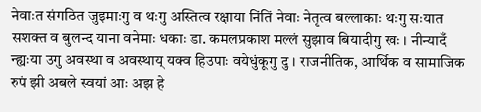नेवाःत संगठित जुइमाःगु व थःगु अस्तित्व रक्षाया निंतिं नेवाः नेतृत्व बल्लाकाः थःगु सःयात सशक्त व बुलन्द याना वनेमाः धकाः डा. कमलप्रकाश मल्लं सुझाव बियादीगु खः । नीन्यादँ न्ह्यःया उगु अवस्था व अवस्थाय् यक्व हिउपाः वयेधुंकूगु दु । राजनीतिक, आर्थिक व सामाजिक रुपं झी अबले स्वयां आः अझ हे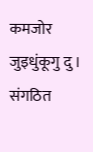कमजोर जुइधुंकूगु दु । संगठित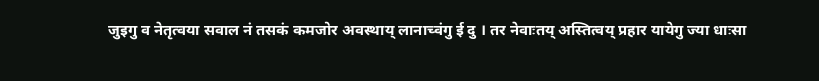जुइगु व नेतृत्वया सवाल नं तसकं कमजोर अवस्थाय् लानाच्वंगु ई दु । तर नेवाःतय् अस्तित्वय् प्रहार यायेगु ज्या धाःसा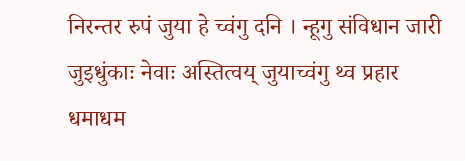निरन्तर रुपं जुया हे च्वंगु दनि । न्हूगु संविधान जारी जुइधुंकाः नेवाः अस्तित्वय् जुयाच्वंगु थ्व प्रहार धमाधम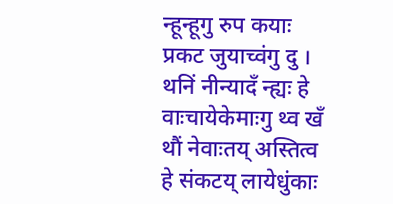न्हून्हूगु रुप कयाः प्रकट जुयाच्वंगु दु । थनिं नीन्यादँ न्ह्यः हे वाःचायेकेमाःगु थ्व खँ थौं नेवाःतय् अस्तित्व हे संकटय् लायेधुंकाः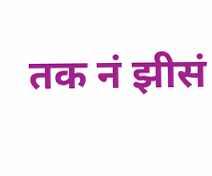तक नं झीसं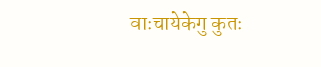वाःचायेकेगु कुतः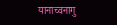यानाच्वनागु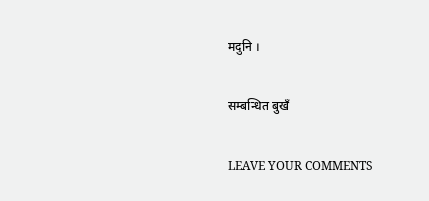मदुनि ।

सम्बन्धित बुखँ

LEAVE YOUR COMMENTS